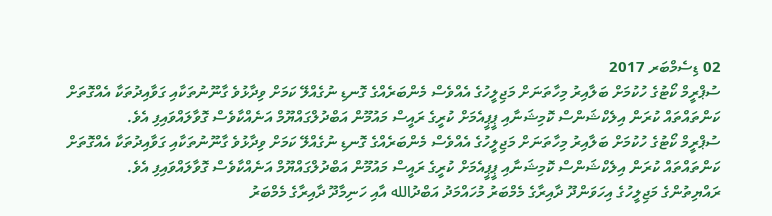02 ޑިސެމްބަރ 2017
ސުޕްރީމް ކޯޓުގެ ހުކުމަށް ބަލާއިރު މިހާތަނަށް މަޖިލީހުގެ އެއްވެސް މެންބަރެއްގެ ގޮނޑި ނުގެއްލޭ ކަމަށް ވިދާޅުވެ ގާނޫނުތަކާއި ގަވާއިދުތަކާ އެއްގޮތަށް ކަންތައްތައް ކުރަން އިލެކްޝަންސް ކޮމިޝަނާއި ޕީޕީއެމަށް ކުރީގެ ރައީސް މައުމޫން އަބްދުލްގައްޔޫމް އަނެއްކާވެސް ގޮވާލައްވައިފި އެވެ.
ސުޕްރީމް ކޯޓުގެ ހުކުމަށް ބަލާއިރު މިހާތަނަށް މަޖިލީހުގެ އެއްވެސް މެންބަރެއްގެ ގޮނޑި ނުގެއްލޭ ކަމަށް ވިދާޅުވެ ގާނޫނުތަކާއި ގަވާއިދުތަކާ އެއްގޮތަށް ކަންތައްތައް ކުރަން އިލެކްޝަންސް ކޮމިޝަނާއި ޕީޕީއެމަށް ކުރީގެ ރައީސް މައުމޫން އަބްދުލްގައްޔޫމް އަނެއްކާވެސް ގޮވާލައްވައިފި އެވެ.
ރައްޔިތުންގެ މަޖިލީހުގެ އިހަވަންދޫ ދާއިރާގެ މެމްބަރު މުހައްމަދު އަބްދުالله އާއި ހަނިމާދޫ ދާއިރާގެ މެމްބަރު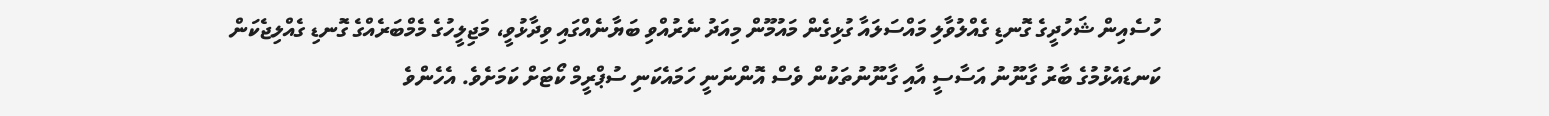ހުސެއިން ޝަހުދީގެ ގޮނޑި ގެއްލުވާލި މައްސަލައާ ގުޅިގެން މައުމޫން މިއަދު ނެރުއްވި ބަޔާނެއްގައި ވިދާޅުވީ، މަޖިލީހުގެ މެމްބަރެއްގެ ގޮނޑި ގެއްލިޖެކަން ކަނޑައެޅުމުގެ ބާރު ގާނޫނު އަސާސީ އާއި ގާނޫނުތަކުން ވެސް އޮންނަނީ ހަމައެކަނި ސުޕްރީމް ކޯޓަށް ކަމަށެވެ. އެހެންވެ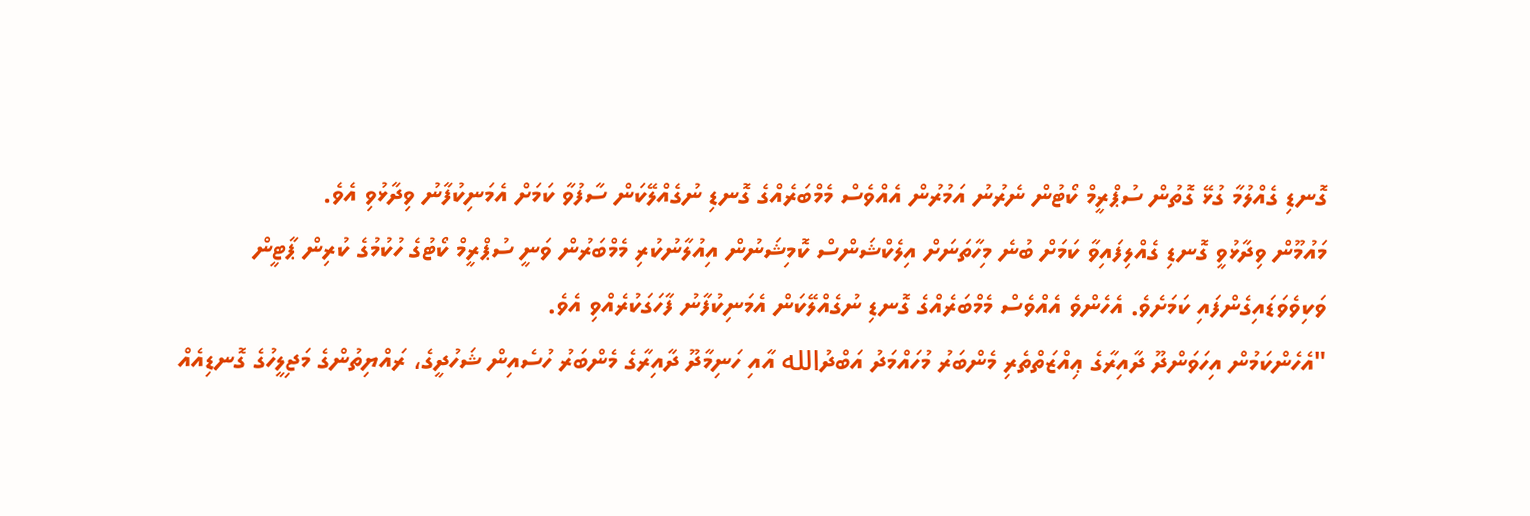ގޮނޑި ގެއްލުމާ ގުޅޭ ގޮތުން ސުޕްރީމް ކޯޓުން ނެރުނު އަމުރުން އެއްވެސް މެމްބަރެއްގެ ގޮނޑި ނުގެއްލޭކަން ސާފުވާ ކަމަށް އެމަނިކުފާނު ވިދާޅުވި އެވެ.
މައުމޫން ވިދާޅުވީ ގޮނޑި ގެއްލިފައިވާ ކަމަށް ބުނެ މިހާތަނަށް އިލެކްޝަންސް ކޮމިޝަނުން އިއުލާނުކުރި މެމްބަރުން ވަނީ ސުޕްރީމް ކޯޓުގެ ހުކުމުގެ ކުރިން ޕާޓީން ވަކިވެވަޑައިގެންފައި ކަމަށެވެ. އެހެންވެ އެއްވެސް މެމްބަރެއްގެ ގޮނޑި ނުގެއްލޭކަން އެމަނިކުފާނު ފާހަގަކުރެއްވި އެވެ.
"އެހެންކަމުން އިހަވަންދޫ ދާއިރާގެ ޢިއްޒަތްތެރި މެންބަރު މުހައްމަދު އަބްދުالله އާއި ހަނިމާދޫ ދާއިރާގެ މެންބަރު ހުސެއިން ޝަހުދީގެ، ރައްޔިތުންގެ މަޖިލީހުގެ ގޮނޑިއެއް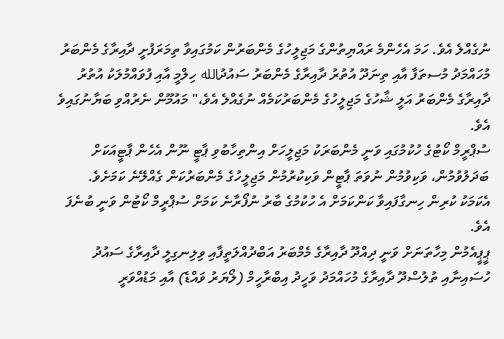ނުގެއްލެ އެވެ. ހަމަ އެހެންމެ ރައްޔިތުންގެ މަޖިލީހުގެ މެންބަރުން ކަމުގައިވާ ތިމަރަފުށީ ދާއިރާގެ މެންބަރު މުހައްމަދު މުސތަފާ އާއި ތިނަދޫ އުތުރު ދާއިރާގެ މެންބަރު ސައުދުالله ހިލްމީ އާއި ފުވައްމުލަކު އުތުރު ދާއިރާގެ މެންބަރު އަލީ ޝާހުގެ މަޖިލީހުގެ މެންބަރުކަމެއް ނުގެއްލެ އެވެ،" މައުމޫން ނެރުއްވި ބަޔާނުގައިވެ އެވެ.
ސުޕްރީމް ކޯޓުގެ ހުކުމުގައި ވަނީ މެންބަރަކު މަޖިލީހަށް އިންތިހާބުވި ޕާޓީ ނޫން އެހެން ޕާޓީއަކަށް ބަދަލުވުމުން، ވަކިވުމުން ނުވަތަ ޕާޓީން ވަކިކުރުމުން މަޖިލީހުގެ މެންބަރުކަން ގެއްލޭނެ ކަމަށެވެ. އެކަމަކު ކުރިން ހިނގާފައިވާ ކަންކަމަށް އެ ހުކުމުގެ ބާރު ނުފޯރާނެ ކަމަށް ސުޕްރީމް ކޯޓުން ވަނީ ބުނެފަ އެވެ.
ޕީޕީއެމުން މިހާތަނަށް ވަނީ ދިއްދޫ ދާއިރާގެ މެމްބަރު އަބްދުއްލަތީފާއި ވިލިނގިލީ ދާއިރާގެ ސައުދު ހުސައިނާއި ތުލުސްދޫ ދާއިރާގެ މުހައްމަދު ވަހީދު އިބްރާހީމް (ލޯޔަރު ވައްޑެ) އާއި މަޑުއްވަރީ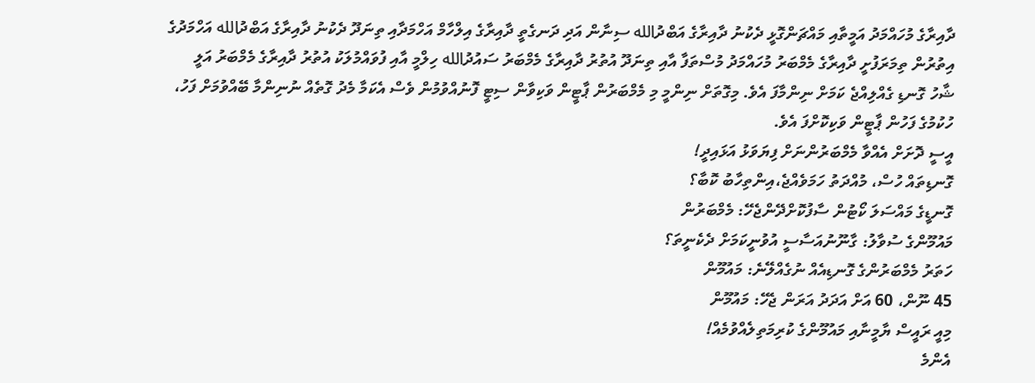ދާއިރާގެ މުހައްމަދު އަމީތާއި މައްޗަންގޮޅީ ދެކުނު ދާއިރާގެ އަބްދުالله ސިނާން އަދި ދަނގެތީ ދާއިރާގެ އިލްހާމް އަހްމަދާއި ތިނަދޫ ދެކުނު ދާއިރާގެ އަބްދުالله އަހްމަދުގެ އިތުރުން ތިމަރަފުށީ ދާއިރާގެ މެމްބަރު މުހައްމަދު މުސްތަފާ އާއި ތިނަދޫ އުތުރު ދާއިރާގެ މެމްބަރު ސައުދުالله ހިލްމީ އާއި ފުވައްމުލަކު އުތުރު ދާއިރާގެ މެމްބަރު އަލީ ޝާހު ގޮނޑި ގެއްލިއްޖެ ކަމަށް ނިންމާފަ އެވެ. މިގޮތަށް ނިންމީ މި މެމްބަރުން ޕާޓީން ވަކިވާން ސިޓީ ފޮނުއްވުމުން ވެސް އެކަމާ މެދު ގޮތެއް ނުނިންމާ ބޭއްވުމަށް ފަހު، ހުކުމުގެ ފަހުން ޕާޓީން ވަކިކޮށްފަ އެވެ.
އީސީ ދޮށަށް އެއްވާ މެމްބަރުންނަށް ފިޔަވަޅު އަޅައިދީ!
ގޮނޑިތައް ހުސް، މުއްދަތު ހަމަވެއްޖެ،އިންތިހާބު ކޮބާ؟
ގޮނޑީގެ މައްސަލަ ކޯޓުން ސާފުކޮށްދޭންޖެހޭ: މެމްބަރުން
މައުމޫންގެ ސުވާލު: ގާނޫނުއަސާސީ އުވުނީކަމަށް ދެކެނީތަ؟
ހަތަރު މެމްބަރުންގެ ގޮނޑިއެއް ނުގެއްލޭނެ: މައުމޫން
45 ނޫން، 60 އަށް އަދަދު އަރަން ޖެހޭ: މައުމޫން
މިއީ ރައީސް ޔާމީނާއި މައުމޫންގެ ކުރިމަތިލެއްވުމެއް!
އެންމެ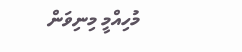މުހިއްމީ މިނިވަން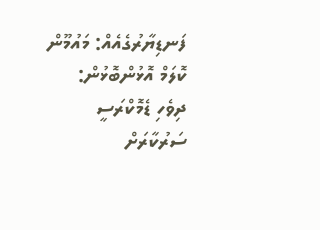ފަނޑިޔާރުގެއެއް: މައުމޫން
ކޮލަމް އޮޅުންބޮޅުން: ދިވެހި ޑެމޮކްރަސީ
ސަރުކާރަށް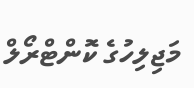މަޖިލިހުގެ ކޮންޓްރޯލް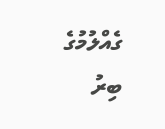ގެއްލުމުގެ ބިރު